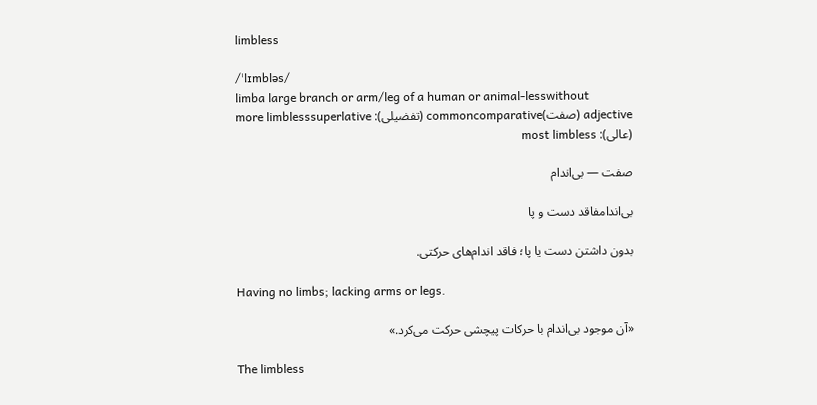limbless

/ˈlɪmbləs/
limba large branch or arm/leg of a human or animal-lesswithout
adjective (صفت)commoncomparative (تفضیلی): more limblesssuperlative (عالی): most limbless

صفت — بی‌اندام

بی‌اندامفاقد دست و پا

بدون داشتن دست یا پا؛ فاقد اندام‌های حرکتی.

Having no limbs; lacking arms or legs.

«آن موجود بی‌اندام با حرکات پیچشی حرکت می‌کرد.»

The limbless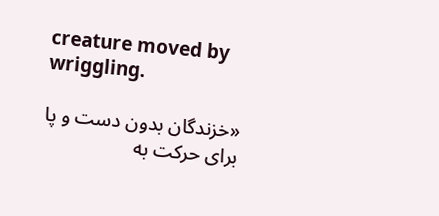creature moved by wriggling.

«خزندگان بدون دست و پا برای حرکت به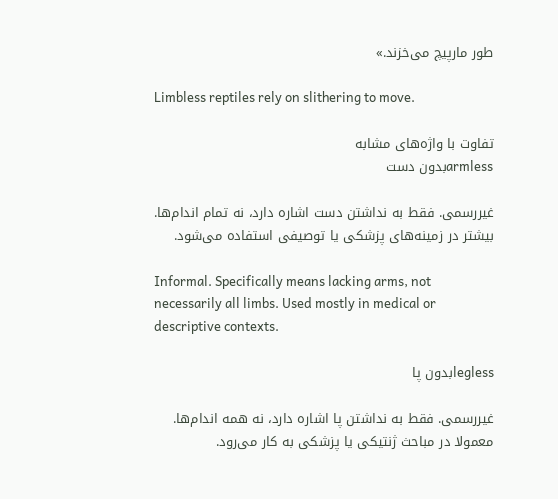طور مارپیچ می‌خزند.»

Limbless reptiles rely on slithering to move.

تفاوت با واژه‌های مشابه
armlessبدون دست

غیررسمی. فقط به نداشتن دست اشاره دارد، نه تمام اندام‌ها. بیشتر در زمینه‌های پزشکی یا توصیفی استفاده می‌شود.

Informal. Specifically means lacking arms, not necessarily all limbs. Used mostly in medical or descriptive contexts.

leglessبدون پا

غیررسمی. فقط به نداشتن پا اشاره دارد، نه همه اندام‌ها. معمولا در مباحث ژنتیکی یا پزشکی به کار می‌رود.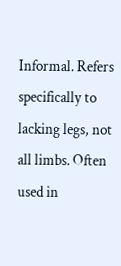Informal. Refers specifically to lacking legs, not all limbs. Often used in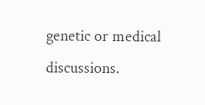genetic or medical discussions.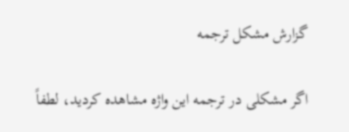گزارش مشکل ترجمه

اگر مشکلی در ترجمه این واژه مشاهده کردید، لطفاً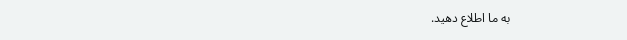به ما اطلاع دهید.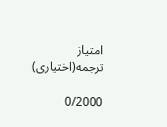امتیاز ترجمه(اختیاری)

0/2000